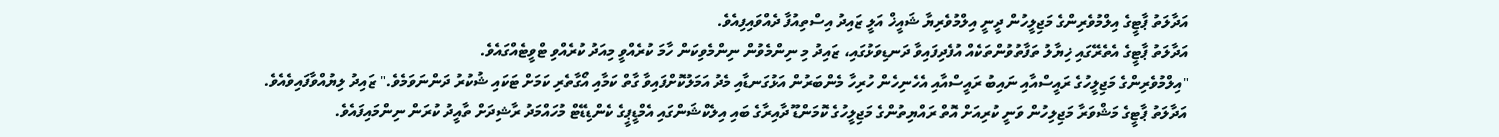އަދާލަތު ޕާޓީގެ އިލްމުވެރިންގެ މަޖިލީހުން ދީނީ އިލްމުވެރިޔާ ޝައީޚް އަލީ ޒައިދު އިސްތިއުފާ ދެއްވައިފިއެވެ.
އަދާލަތު ޕާޓީގެ އެތެރޭގައި ޚިޔާލު ތަފާތުވުންތަކެއް އުފެދިފައިވާ ދަނޑިވަޅުގައި، ޒައިދު މި ނިންމެވުން ނިންމެވިކަން ހާމަ ކުރެއްވީ މިއަދު ކުރެއްވި ޓްވީޓެއްގައެވެ.
"އިލްމުވެރިންގެ މަޖިލީހުގެ ރައީސްއާއި ނައިބު ރައީސްއާއި އެހެނިހެން ހުރިހާ މެންބަރުން އަޅުގަނޑާއި މެދު އަމަލުކޮށްފައިވާ ގާތް ކަމާއި އޯގާތެރި ކަމަށް ޓަކައި ޝުކުރު ދަންނަވަމެވެ." ޒައިދު ލިޔުއްވާފައިވެއެވެ.
އަދާލަތު ޕާޓީގެ މަޝްވަރާ މަޖިލިހުން ވަނީ ކުރިއަށް އޮތް ރައްޔިތުންގެ މަޖިލީހުގެ ކޮމަންޑޫ ދާއިރާގެ ބައި އިލެކްޝަންގައި އެމްޑީޕީގެ ކެންޑިޑޭޓް މުހައްމަދު ރާޝިދަށް ތާއީދު ކުރަން ނިންމައިފައެވެ.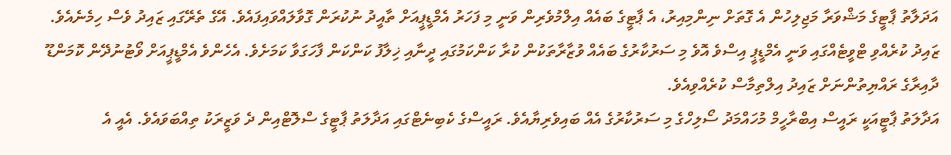އަދަލާތު ޕާޓީގެ މަޝްވަރާ މަޖިލިހުން އެ ގޮތަށް ނިންމިއިރު، އެ ޕާޓީގެ ބައެއް އިލްމުވެރިން ވަނީ މި ފަހަރު އެމްޑީޕީއަށް ތާއީދު ނުކުރަން ގޮވާލައްވައިފައެވެ. އޭގެ ތެރޭގައި ޒައިދު ވެސް ހިމެނެއެވެ.
ޒައިދު ކުރެއްވި ޓްވީޓެއްގައި ވަނީ އެމްޑީޕީ އިސްވެ އޮވެ މި ސަރުކާރުގެ ބައެއް ވުޒާރާތަކުން ކުރާ ކަންކަމުގައި ދީނާއި ޚިލާފު ކަންކަން ފާހަގަވާ ކަމަށެވެ. އެހެންވެ އެމްޑީޕީއަށް ވޯޓުނުދޭން ކޮމަންޑޫ ދާއިރާގެ ރައްޔިތުންނަށް ޒައިދު އިލްތިމާސް ކުރެއްވިއެވެ.
އަދާލަތު ޕާޓީއަކީ ރައީސް އިބްރާހީމް މުހައްމަދު ސޯލިހްގެ މި ސަރުކާރުގެ އެއް ބައިވެރިޔާއެވެ. ރައީސްގެ ކެބިނެޓްގައި އަދާލަތު ޕާޓީގެ ސްލޮޓްއިން ދެ ވަޒީރަކު ތިއްބަވައެވެ. އެއީ އެ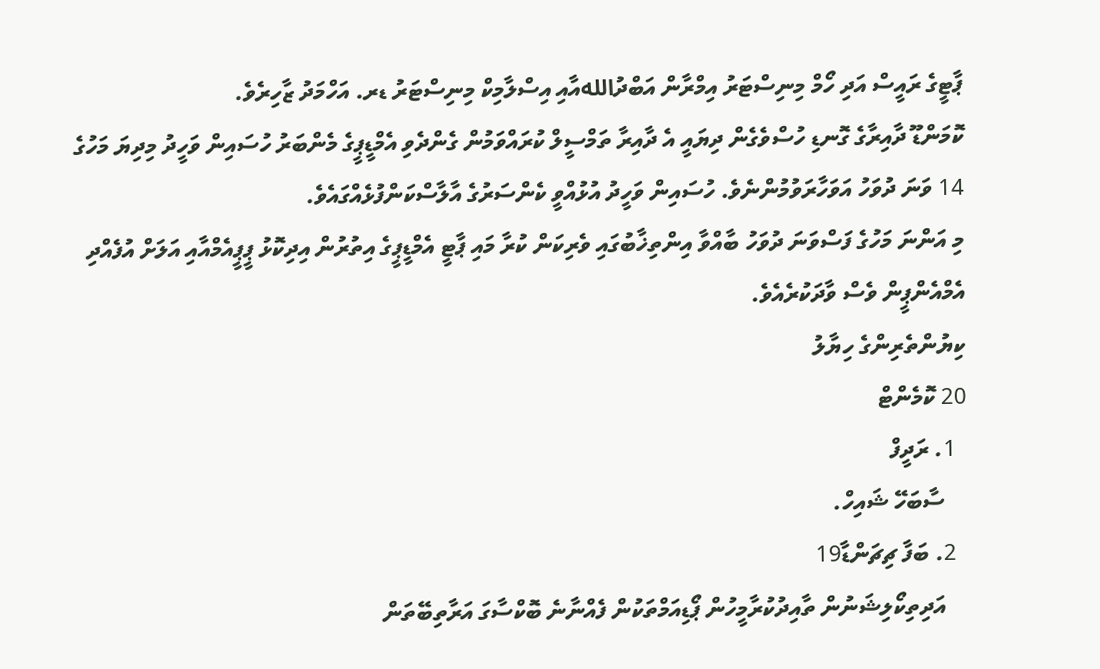ޕާޓީގެ ރައީސް އަދި ހޯމް މިނިސްޓަރު އިމްރާން އަބްދުاللهއާއި އިސްލާމިކް މިނިސްޓަރު ޑރ. އަހްމަދު ޒާހިރެވެ.
ކޮމަންޑޫ ދާއިރާގެ ގޮނޑި ހުސްވެގެން ދިޔައީ އެ ދާއިރާ ތަމްސީލް ކުރައްވަމުން ގެންދެވި އެމްޑީޕީގެ މެންބަރު ހުސައިން ވަހީދު މިދިޔަ މަހުގެ 14 ވަނަ ދުވަހު އަވަހާރަވުމުންނެވެ. ހުސައިން ވަހީދު އުޅުއްވީ ކެންސަރުގެ އާލާސްކަންފުޅެއްގައެވެ.
މި އަންނަ މަހުގެ ފަސްވަނަ ދުވަހު ބާއްވާ އިންތިޚާބުގައި ވެރިކަން ކުރާ މައި ޕާޓީ އެމްޑީޕީގެ އިތުރުން އިދިކޮޅު ޕީޕީއެމްއާއި އަލަށް އުފެއްދި އެމްއެންޕީން ވެސް ވާދަކުރެއެވެ.
ކިޔުންތެރިންގެ ހިޔާލު
20 ކޮމެންޓް
  1. ރަދީފް
    ސާބަހޭ ޝައިހް.
  2. ބަފާ ޗިޗަންޑާ19
    އަދިތިކޯލިޝަނުން ތާއިދުކުރާމީހުން ޕޯޑިއަމްތަކުން ފެއްނާނެ ބޮކްސާގަ އަރާތިބޭތަން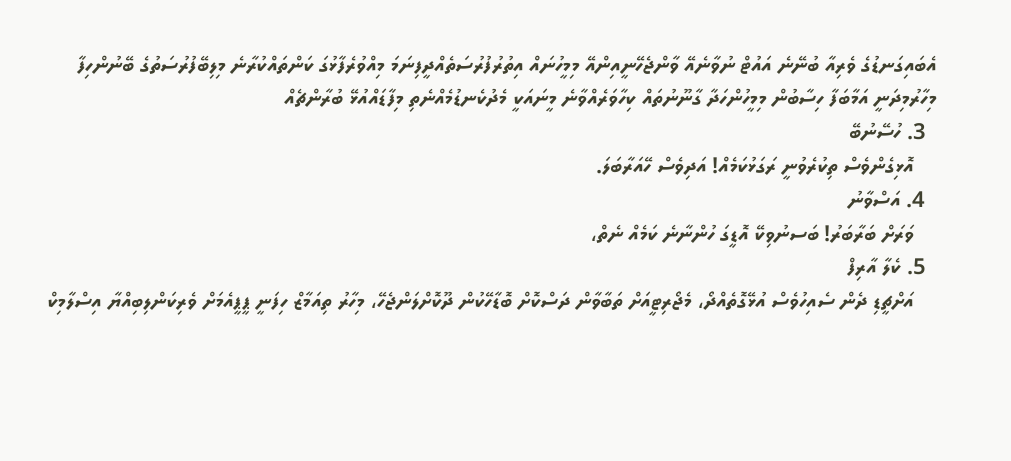އެބައިގަނޑުގެ ވެރިއާ ބުނޭނެ އައުޓް ނުވާނެއޭ ވާންޖެހޭނީއިންއޭ މިމީހުނައް އިތުރުފުރުސަތެއްދީފިނަމަ މިއްވުރެފާޅުގަ ކަންތައްކުރާނެ މިލިބޭފުރުސަތުގެ ބޭނުންހިފާ މިހާރުމިދަނީ އަމާބަފާ ހިސާބުން މިމީހުންހަދާ ގާނޫނުތައް ކިހާވަރެއްވާނެ މީނައަކީ މެދުކެނޑުމެއްނެތި މިފާޑައްއުޅޭ ބުރާންޗެއް
  3. ހުސޭނުބޭ
    އޮޅިގެންވެސް ތިކުރެވުނީ ރަގަޅުކަމެއް! އަދިވެސް ހޭއަރާބަލަ.
  4. އަސްވާނު
    ވަރަށް ބަރާބަރު! ބަސނުވިކޭ އޮޑީގަ ހުންނާނެ ކަމެއް ނެތް،
  5. ކެލާ އާރިފް
    އަށްޗީޑި ދެން ސެއިހުވެސް އުޅޭގޮތެއްދޯ، މެޖޯރިޓީއަށް ތަބާވާން ދަސްކޮށް ބޮޑާހޭކުން ދޫކޮށްލަންޖެހޭ، މިހާރު ތިއަމާޒް ހިފަނީ ޕީޕީއެމަށް ވެރިކަންލިބިއްޔާ އިސްލާމިކް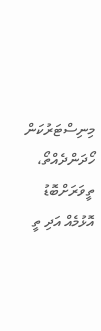މިނިސްޓަރުކަން ހޯދަންދެއްތޯ، ތީވަރަށްބޮޑު އޮޅުމެއް އަދި ތީ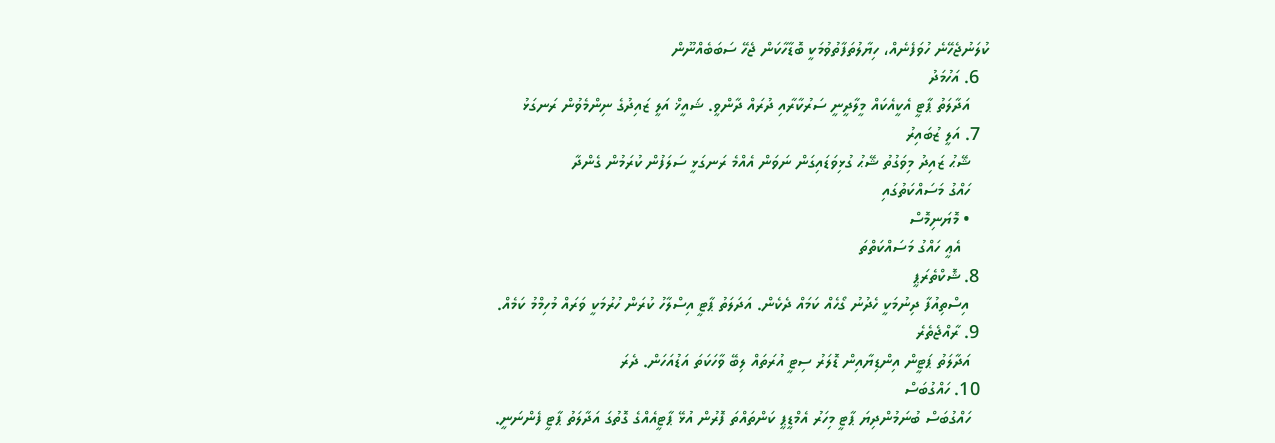ކުލަނުޖެހޭނެ ހުވަފެނެއް، ހިޔާލުތަފާތުވުމަކީ ބޮޑާހާކަން ޖެހޭ ސަބަބެއްނޫން
  6. އަހުމަދު
    އަދާލަތު ޕާޓީ އެކީއެކައް މީލާދީނީ ސަރުކާރާއި ދުރައް ދާންވީ. ޝައީޚް އަލީ ޒައިދުގެ ނިންމެވުން ރަނގަޅު
  7. އަލީ ޒުބައިރު
    ޝޭޙު ޒައިދު މިވަގުތު ޝޭޙު ގުޅިވަޑައިގަން ނަވަން އެއްމެ ރަނގަޅީ ސަލަފުން ކުރަމުން ގެންދާ
    ހައްގު މަސައްކަތުގައި
    • މޮޔަނިމޮސް
      އެޢީ ހައްގު މަސައްކަތްތަ
  8. ޝޮކްތެރަޕީ
    އިސްތިއުފާ ދިނުމަކީ ހެދުނު ގޯހެއް ކަމައް ދެކެން. އަދަލަތު ޕާޓީ އިސްލާހު ކުރަން ހުރުމަކީ ވަރައް މުހިމްމު ކަމެއް.
  9. ރާއްޖެތެރެ
    އަދާލަތު ޕަޓީން އިންޑިޔާއިން ޑޮލަރު ސިޓީ އުރަތައް ލިބޭ ވާހަކަތަ އަޑުއަހަން. ދެރަ
  10. ހައްގުބަސް
    ހައްގުބަސް ބުނަމުންދިޔަ ޕާޓީ މިހަރު އެމްޑީޕީ ކަންތައްތަ ފޮރުން އުޅޭ ޕާޓީއެއްގެ ގޮތުގަ އަދާލަތު ޕާޓީ ފެންނަނީ.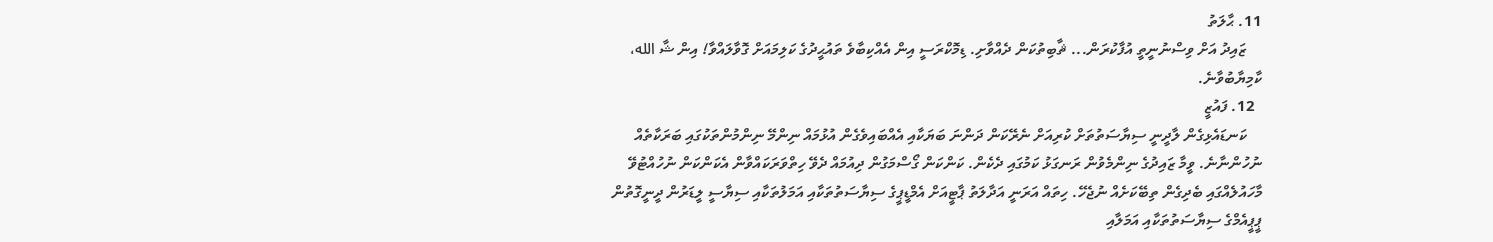11. ޙާލަތު
    ޒައިދު އަށް ވިސްނުނީތީ އުފާކުރަން... ޘާބިތުކަން ދެއްވާށި. ޑިމޮކްރަސީ އިން އެއްކިބާވެ ތައުޙީދުގެ ކަލިމައަށް ގޮވާލައްވާ! އިން ޝާ الله، ކާމިޔާބުވާނެ.
  12. ފައުޒީ
    ކަނޑައެޅިގެން ލާދީނީ ސިޔާސަތުތަށް ކުރިއަށް ނެރޭކަން ދަންނަ ބަޔަކާއި އެއްބައިވެގެން އުޅުމައް ނިންމޭ ނިންމުންތަކުގައި ބަރަކާތެއް ނުހުންނާނެ. ވީމާ ޒައިދުގެ ނިންމެވުން ރަނގަޅު ކަމުގައި ދެކެން. ކަންކަން ގޯސްމަގުން ދިއުމައް ދެވޭ ހިތްވަރަކައްވާން އެކަންކަން ނުހުއްޓުވޭ މާހައުލެއްގައި ބެދިގެން ތިބޭކަށެއް ނުޖެހޭ. ހިތައް އަރަނީ އަދާލަތު ޕާޓީއަށް އެމްޑީޕީގެ ސިޔާސަތުތަކާއި އަމަލުތަކާއި ސިޔާސީ ލީޑަރުން ދީނީގޮތުން ޕީޕީއެމްގެ ސިޔާސަތުތަކާއި އަމަލާއި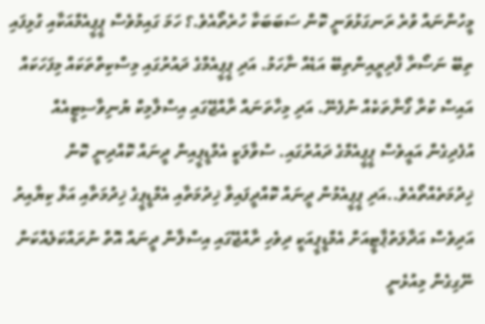މީހުންނައް ވުރެ ރަނގަޅުވަނީ ކޮން ސަބަބަކާ ހުރެތޯއެވެ.؟ ހަމަ ގައިމުވެސް ޕީޕީއެމްއަކާއި ގުޅިފައި ތިބޭ ނަސޯރާ ފާދިރީއިންތިބޭ އަޑެއް ނާހަމު. އަދި ޕީޕީއެމްގެ ދައުރުގައި މިސްކިތްތަކައް މިފަހަކައް އައިސް ކުރާ ގޯނާތަކެއް ނުފެނޭ. އަދި މިހާތަނައް ރާއްޖޭގައި އިސްލާމިކް ޔުނިވާސިޓީއެއް އުފެދިގެން އައީވެސް ޕީޕީއެމްގެ ދައުރުގައި. ސުވާލަކީ އެމްޑީޕީއިން ދީނައް ކޮއްދިނީ ކޮން ޚިދުމަތެއްތޯއެވެ..އަދި ޕީޕީއެމުން ދީނައް ކޮއްދީފައިވާ ޚިދުމަތާއި އެމްޑީޕީގެ ޚިދުމަތާއި އަޅާ ކިޔާއިރު އަދިވެސް އަދާލަތުޕާޓީއަށް އެމްޑީޕީއަކީ ދިވެހި ރާއްޖޭގައި އިސްލާން ދީނައް އޮތް ނުރައްކަލެއްކަން ނޭގިގެން މިއުޅެނީ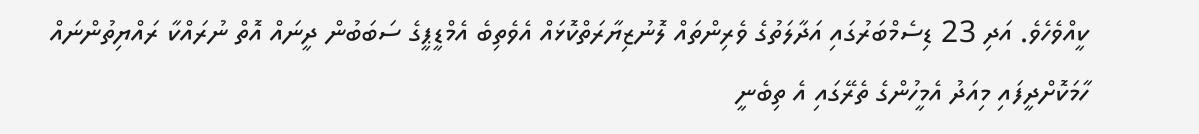ކީއްވެހެވެ. އަދި 23 ޑިސެމްބަރުގައި އަދާލަތުގެ ވެރިންތައް ލޮނުޒިޔާރަތްކޮޅައް އެވެތިބެ އެމްޑީޕީގެ ސަބަބުން ދީނައް އޮތް ނުރައްކާ ރައްޔިތުންނައް ހާމަކޮށްދީފައި މިއަދު އެމީހުންގެ ތެރޭގައި އެ ތިބެނީ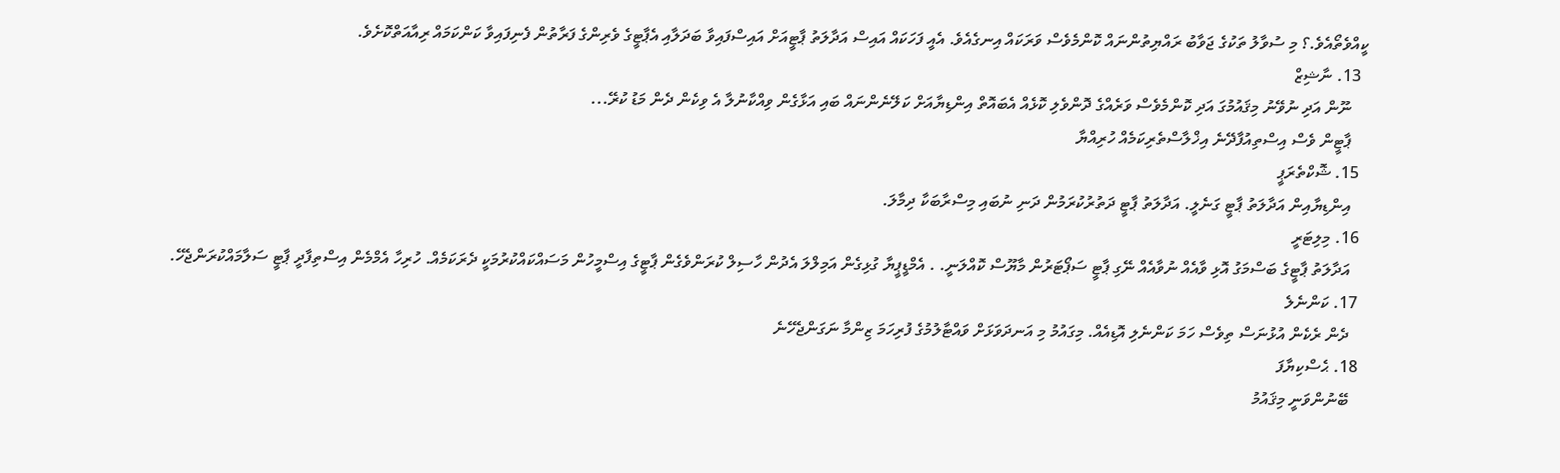ކީއްވެތޯއެވެ.؟ މި ސުވާލު ތަކުގެ ޖަވާބު ރައްޔިތުންނައް ކޮންމެވެސް ވަރަކައް އިނގެއެވެ. އެއީ ފަހަކައް އައިސް އަދާލަތު ޕާޓީއަށް އައިސްފައިވާ ބަދަލާއި އެޕާޓީގެ ވެރިންގެ ފަރާތުން ފެނިފައިވާ ކަންކަމައް ރިއާއަތްކޮށެވެ.
  13. ނާޝިޒް
    ނޫން އަދި ނުވޭނު މިޤައުމުގަ އަދި ކޮންމެވެސް ވަރެއްގެ ދޮންވެލި ކޮޅެއް އެބައޮތް އިންޑިޔާއަށް ކަލޭނެންނައް ބައި އަޅާގެން ވިއްކާނުލާ އެ ވިކެން ދެން މަޑު ކުރޭ...
    ޕާޓީން ވެސް އިސްތިއުފާދޭނެ އިޚްލާސްތެރިކަމެއް ހުރިއްޔާ
  15. ޝޮކްތެރަޕީ
    އިންޑިޔާއިން އަދާލަތު ޕާޓީ ގަނެލީ. އަދާލަތު ޕާޓީ ދަތުރުކުރަމުން ދަނި ނުބައި މިސްރާބަކާ ދިމާލަ.
  16. މިލިޓަރީ
    އަދާލަތު ޕާޓީގެ ބަސްމަގު އޮޅި ވާއެއް ނުވާއެއް ނޭގި ޕާޓީ ސަޕޯޓަރުން މާޔޫސް ކޮއްލަނީ. . އެމްޑީޕީޔާ ގުޅިގެން އަމިލްލަ އެދުން ހާސިލް ކުރަންވެގެން ޕާޓީގެ އިސްމީހުން މަސައްކައްކުރުމަކީ ދެރަކަމެއް. ހުރިހާ އެމްމެން އިސްތިފާދީ ޕާޓީ ސަލާމައްކުރަންޖެހޭ.
  17. ކަންނެލެ
    ދެން ރެކެން އުޅުނަސް ތިވެސް ހަމަ ކަންނެލި އޮޑިއެއް. މިގައުމު މި އަނދަވަޅަށް ވައްޓާލުމުގެ ފުރިހަމަ ޒިންމާ ނަގަންޖެހޭނެ
  18. ޙެސްކިޔާފަ
    ބޭނުންވަނީ މިޤައުމު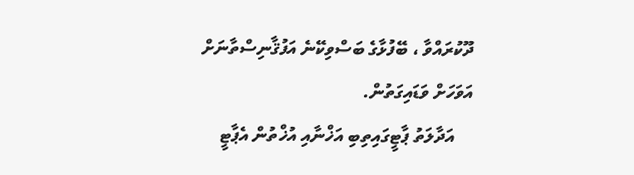ދޫކުރައްވާ ، ބޭފުޅާގެ ބަސްވިކޭނެ އަފުޤާނިސްތާނަށް އަވަހަށް ވަޑައިގަތުން.
    އަދާލަތު ޕާޓީގައިތިބި އަޚްނާއި އުޚްތުން އެޕާޓީ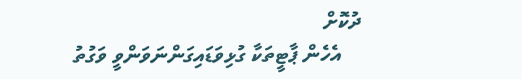ދުކޮށް
    އެހެން ޕާޓީތަކާ ގުޅިވަޑައިގަންނަވަންވީ ވަގުތު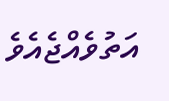އަތުވެއްޖެއެވެ